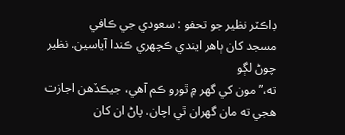ڊاڪٽر نظير جو تحفو : سعودي جي ڪافي
مسجد کان ٻاهر ايندي ڪچهري ڪندا آياسين. نظير چوڻ لڳو
ته،”مون کي گهر ۾ ٿورو ڪم آهي، جيڪڏهن اجازت هجي ته مان گهران ٿي اچان. پاڻ ان کان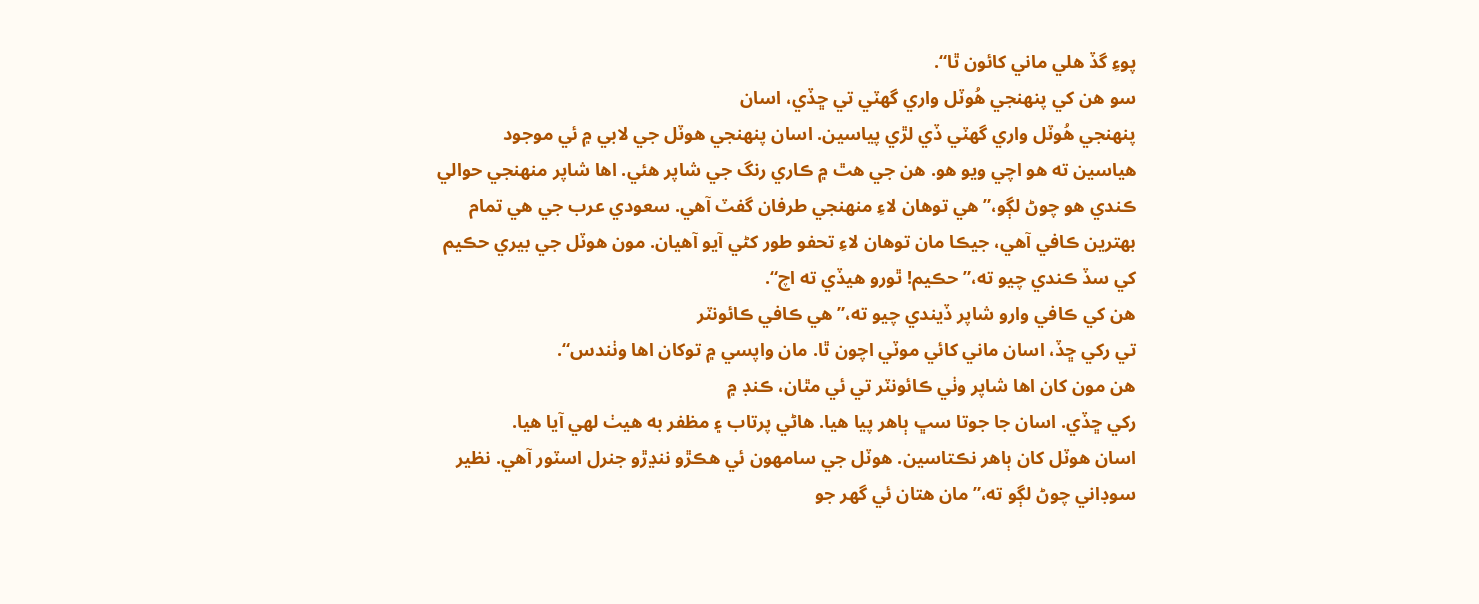پوءِ گڏ هلي ماني کائون ٿا“.
سو هن کي پنهنجي هُوٽل واري گهٽي تي ڇڏي، اسان
پنهنجي هُوٽل واري گهٽي ڏي لڙي پياسين. اسان پنهنجي هوٽل جي لابي ۾ ئي موجود
هياسين ته هو اچي ويو هو. هن جي هٿ ۾ ڪاري رنگ جي شاپر هئي. اها شاپر منهنجي حوالي
ڪندي هو چوڻ لڳو،”هي توهان لاءِ منهنجي طرفان گفٽ آهي. سعودي عرب جي هي تمام
بهترين ڪافي آهي، جيڪا مان توهان لاءِ تحفو طور کڻي آيو آهيان. مون هوٽل جي بيري حڪيم
کي سڏ ڪندي چيو ته،”حڪيم! ٿورو هيڏي ته اچ“.
هن کي ڪافي وارو شاپر ڏيندي چيو ته،”هي ڪافي ڪائونٽر
تي رکي ڇڏ، اسان ماني کائي موٽي اچون ٿا. مان واپسي ۾ توکان اها وٺندس“.
هن مون کان اها شاپر وٺي ڪائونٽر تي ئي مٿان، ڪنڊ ۾
رکي ڇڏي. اسان جا جوتا سڀ ٻاهر پيا هيا. هاڻي پرتاب ۽ مظفر به هيٺ لهي آيا هيا.
اسان هوٽل کان ٻاهر نڪتاسين. هوٽل جي سامهون ئي هڪڙو ننڍڙو جنرل اسٽور آهي. نظير
سوڊاني چوڻ لڳو ته،”مان هتان ئي گهر جو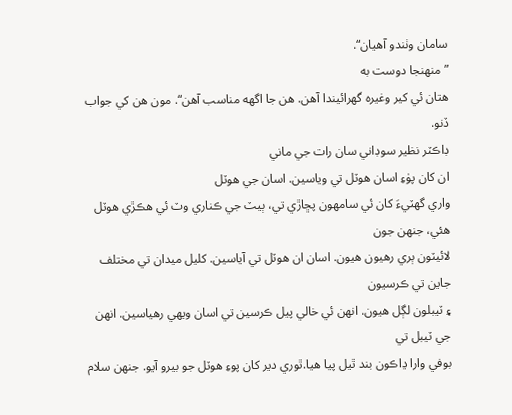سامان وٺندو آهيان“.
”منهنجا دوست به
هتان ئي کير وغيره گهرائيندا آهن. هن جا اگهه مناسب آهن“. مون هن کي جواب ڏنو.
ڊاڪٽر نظير سوڊاني سان رات جي ماني
ان کان پوٰءِ اسان هوٽل تي وياسين. اسان جي هوٽل
واري گهٽيءَ کان ئي سامهون پڇاڙي تي، ٻيٽ جي ڪناري وٽ ئي هڪڙي هوٽل هئي، جنهن جون
لائيٽون ٻري رهيون هيون. اسان ان هوٽل تي آياسين. کليل ميدان تي مختلف جاين تي ڪرسيون
۽ ٽيبلون لڳل هيون. انهن ئي خالي پيل ڪرسين تي اسان ويهي رهياسين. انهن جي ٽيبل تي
بوفي وارا ڍاڪون بند ٿيل پيا هيا.ٿوري دير کان پوءِ هوٽل جو بيرو آيو. جنهن سلام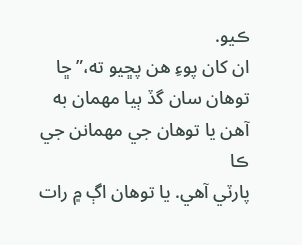ڪيو.
ان کان پوءِ هن پڇيو ته،”ڇا توهان سان گڏ ٻيا مهمان به آهن يا توهان جي مهمانن جي ڪا
پارٽي آهي. يا توهان اڳ ۾ رات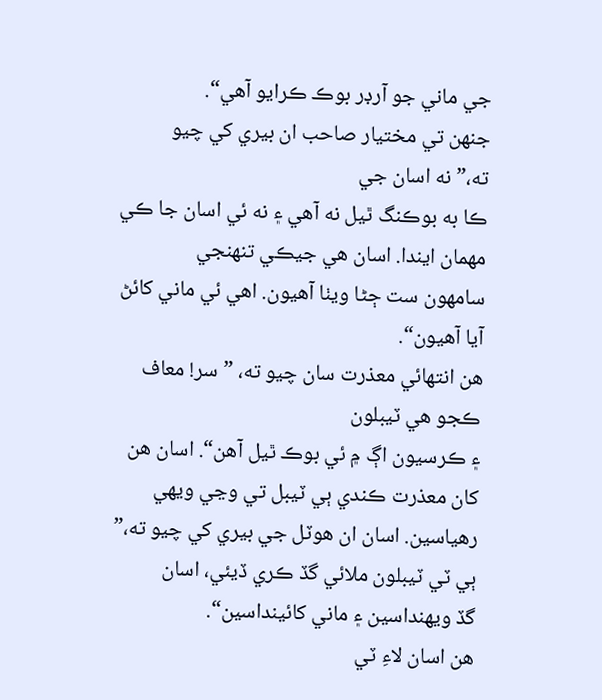جي ماني جو آرڊر بوڪ ڪرايو آهي“.
جنهن تي مختيار صاحب ان بيري کي چيو ته،”نه اسان جي
ڪا به بوڪنگ ٿيل نه آهي ۽ نه ئي اسان جا ڪي مهمان ايندا. اسان هي جيڪي تنهنجي
سامهون ست ڄڻا ويٺا آهيون. اهي ئي ماني کائڻ آيا آهيون“.
هن انتهائي معذرت سان چيو ته، ”سر! معاف ڪجو هي ٽيبلون
۽ ڪرسيون اڳ ۾ ئي بوڪ ٿيل آهن“. اسان هن کان معذرت ڪندي ٻي ٽيبل تي وڃي ويهي
رهياسين. اسان ان هوٽل جي بيري کي چيو ته،” ٻي ٽي ٽيبلون ملائي گڏ ڪري ڏيئي، اسان
گڏ ويهنداسين ۽ ماني کائينداسين“.
هن اسان لاءِ ٽي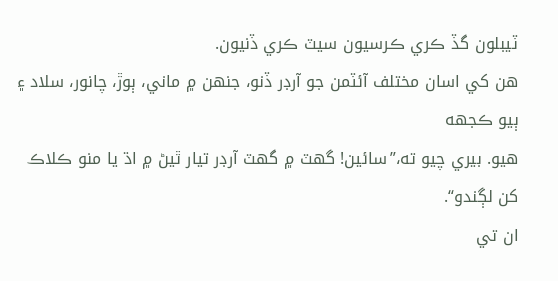ٽيبلون گڏ ڪري ڪرسيون سيٽ ڪري ڏنيون.
هن کي اسان مختلف آئٽمن جو آرڊر ڏنو، جنهن ۾ ماني، ٻوڙ، چانور، سلاد ۽ ٻيو ڪجهه
هيو. بيري چيو ته،”سائين! گهٽ ۾ گهٽ آرڊر تيار ٿيڻ ۾ اڌ يا منو ڪلاڪ کن لڳندو“.
ان تي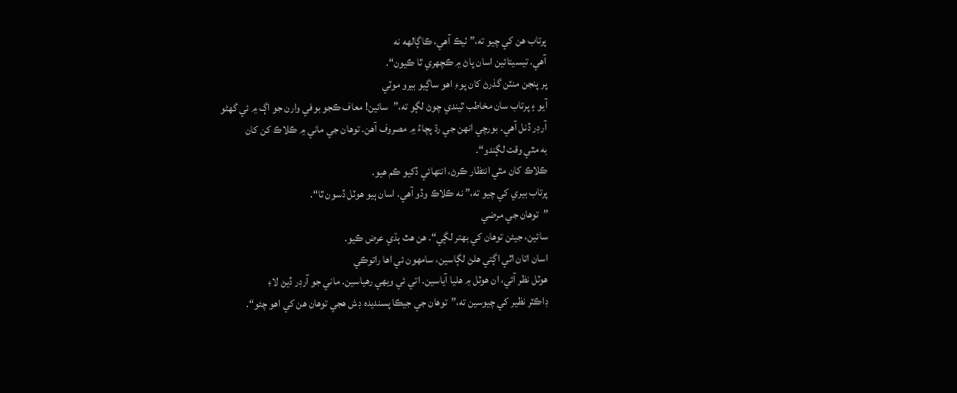پرتاب هن کي چيو ته،” ٺيڪ آهي، ڪاڳالهه نه
آهي. تيسيتائين اسان پاڻ ۾ ڪچهري ٿا ڪيون“.
پر پنجن منٽن گذرڻ کان پوءِ اهو ساڳيو بيرو موٽي
آيو ۽ پرتاب سان مخاطب ٿيندي چوڻ لڳو ته،”سائين! معاف ڪجو بوفي وارن جو اڳ ۾ ئي گهڻو
آرڊر ڏنل آهي. بورچي انهن جي رڌ پچاءُ ۾ مصروف آهن. توهان جي ماني ۾ ڪلاڪ کن کان
به مٿي وقت لڳندو“.
ڪلاڪ کان مٿي انتظار ڪرڻ، انتهائي ڏکيو ڪم هيو.
پرتاب بيري کي چيو ته،” نه ڪلاڪ وڏو آهي. اسان ٻيو هوٽل ڏسون ٿا“.
”توهان جي مرضي
سائين، جيئن توهان کي بهتر لڳي“. هن هٿ ٻڌي عرض ڪيو.
اسان اتان اٿي اڳتي هلڻ لڳاسين، سامهون ئي اها راتوڪي
هوٽل نظر آئي، ان هوٽل ۾ هليا آياسين. اتي ئي ويهي رهياسين. ماني جو آرڊر ڏيڻ لاءِ
ڊاڪٽر نظير کي چيوسين ته،”توهان جي جيڪا پسنديده ڊش هجي توهان هن کي اهو چئو“.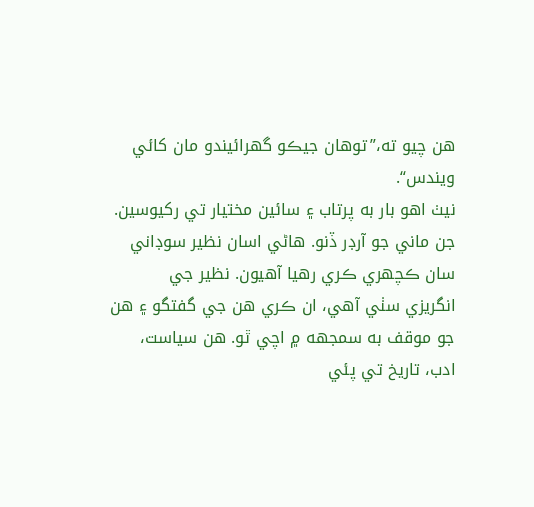هن چيو ته،”توهان جيڪو گهرائيندو مان کائي ويندس“.
نيٺ اهو بار به پرتاب ۽ سائين مختيار تي رکيوسين.
جن ماني جو آرڊر ڏنو. هاڻي اسان نظير سوڊاني سان ڪچهري ڪري رهيا آهيون. نظير جي
انگريزي سٺي آهي، ان ڪري هن جي گفتگو ۽ هن جو موقف به سمجهه ۾ اچي ٿو. هن سياست،
ادب، تاريخ تي پئي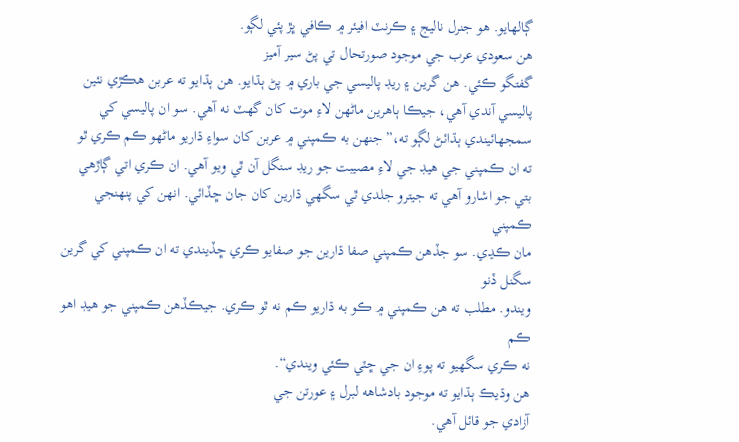ڳالهايو. هو جنرل ناليج ۽ ڪرنٽ افيئر ۾ ڪافي ڀڙ پئي لڳو.
هن سعودي عرب جي موجود صورتحال تي پڻ سير آميز
گفتگو ڪئي. هن گرين ۽ ريڊ پاليسي جي باري ۾ پڻ ٻڌايو. هن ٻڌايو ته عربن هڪڙي نئين
پاليسي آندي آهي، جيڪا ٻاهرين ماڻهن لاءِ موت کان گهٽ نه آهي. سو ان پاليسي کي
سمجهائيندي ٻڌائڻ لڳو ته،” جنهن به ڪمپني ۾ عربن کان سواءِ ڌاريو ماڻهو ڪم ڪري ٿو
ته ان ڪمپني جي هيڊ جي لاءِ مصيبت جو ريڊ سنگل آن ٿي ويو آهي. ان ڪري اتي ڳاڙهي
بتي جو اشارو آهي ته جيترو جلدي ٿي سگهي ڌارين کان جان ڇڏائي. انهن کي پنهنجي ڪمپني
مان ڪڍي. سو جڏهن ڪمپني صفا ڌارين جو صفايو ڪري ڇڏيندي ته ان ڪمپني کي گرين سگنل ڏنو
ويندو. مطلب ته هن ڪمپني ۾ ڪو به ڌاريو ڪم نه ٿو ڪري. جيڪڏهن ڪمپني جو هيڊ اهو ڪم
نه ڪري سگهيو ته پوءِ ان جي ڇٽي ڪئي ويندي“.
هن وڌيڪ ٻڌايو ته موجود بادشاهه لبرل ۽ عورتن جي
آزادي جو قائل آهي.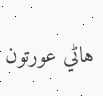هاڻي عورتون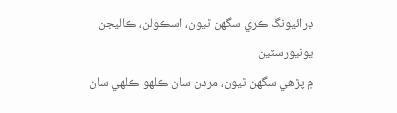ڊرائيونگ ڪري سگهن ٿيون، اسڪولن، ڪاليجن يونيورسٽين
۾ پڙهي سگهن ٿيون، مردن سان ڪلهو ڪلهي سان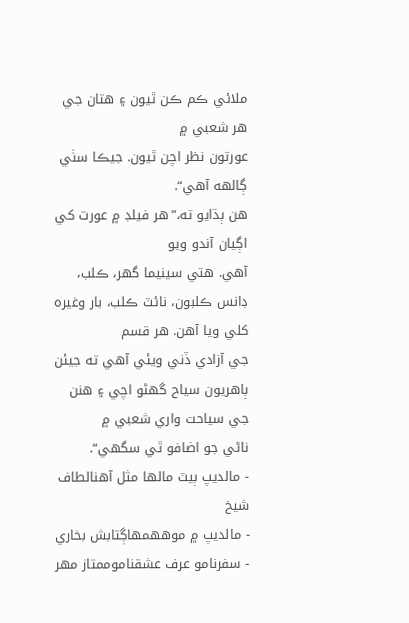ملائي ڪم ڪن ٿيون ۽ هتان جي هر شعبي ۾
عورتون نظر اچن ٿيون. جيڪا سٺي ڳالهه آهي“.
هن ٻڌايو ته،”هر فيلڊ ۾ عورت کي اڳيان آندو ويو
آهي. هتي سينيما گهر، ڪلب، ڊانس ڪلبون، نائٽ ڪلب، بار وغيره کلي ويا آهن. هر قسم
جي آزادي ڏني ويئي آهي ته جيئن ٻاهريون سياح گهڻو اچي ۽ هنن جي سياحت واري شعبي ۾
ناڻي جو اضافو ٿي سگهي“.
- مالديپ ٻيٽ مالها مثل آهنالطاف شيخ
- مالديپ ۾ موههمهاڳتابش بخاري
- سفرنامو عرف عشقناموممتاز مهر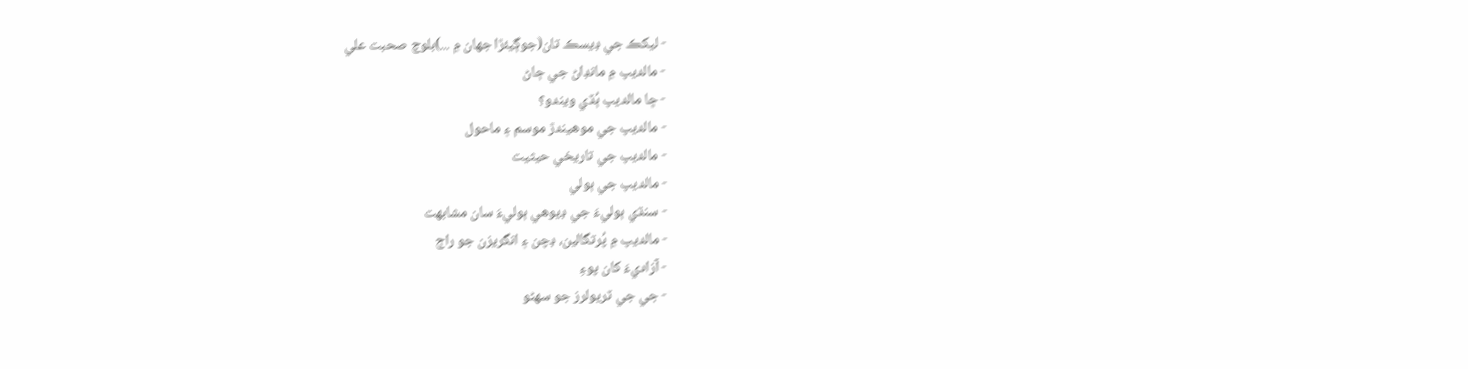- ليکڪ جي ڊيسڪ تان(جوڳيئڙا جهان ۾ ...)بلوچ صحبت علي
- مالديپ ۾ مانڊاڻ جي ڄاڻ
- ڇا مالديپ ٻُڏي ويندو؟
- مالديپ جي موهيندڙ موسم ۽ ماحول
- مالديپ جي تاريخي حيثيت
- مالديپ جي ٻولي
- سنڌي ٻوليءَ جي ڊيوهي ٻوليءَ سان مشابهت
- مالديپ ۾ پُرتگالين، ڊچن ۽ انگريزن جو راڄ
- آزاديءَ کان پوءِ
- جي جي ٽريولرز جو سهڻو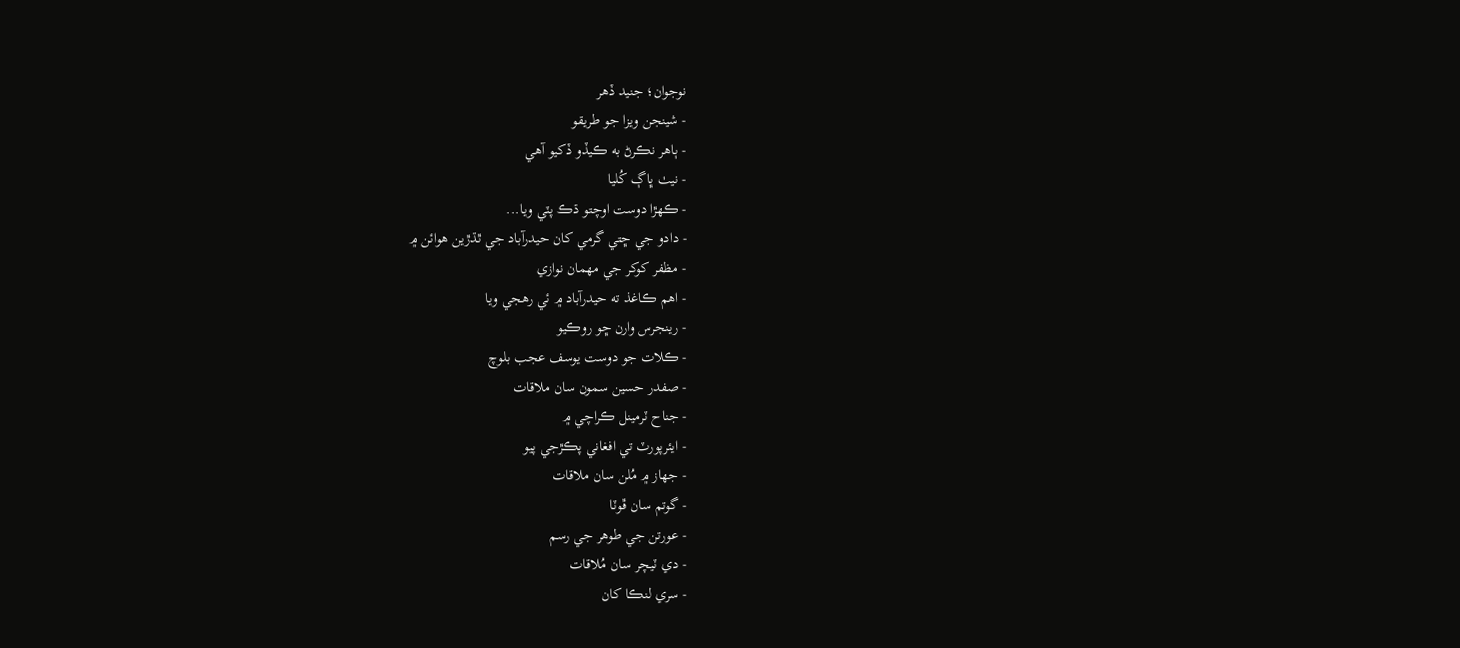نوجوان؛ جنيد ڏهر
- شينجن ويزا جو طريقو
- ٻاهر نڪرڻ به ڪيڏو ڏکيو آهي
- نيٺ ڀاڳ کُليا
- ڪهڙا دوست اوچتو ڌڪ پٽي ويا...
- دادو جي ڇتي گرمي کان حيدرآباد جي ٿڌڙين هوائن ۾
- مظفر کوکر جي مهمان نوازي
- اهم ڪاغذ ته حيدرآباد ۾ ئي رهجي ويا
- رينجرس وارن ڇو روڪيو
- ڪلات جو دوست يوسف عجب بلوچ
- صفدر حسين سمون سان ملاقات
- جناح ٽرمينل ڪراچي ۾
- ايئرپورٽ تي افغاني پڪڙجي پيو
- جهاز ۾ مُلن سان ملاقات
- گوتم سان ڦوٽا
- عورتن جي طوهر جي رسم
- دي ٽيچر سان مُلاقات
- سري لنڪا کان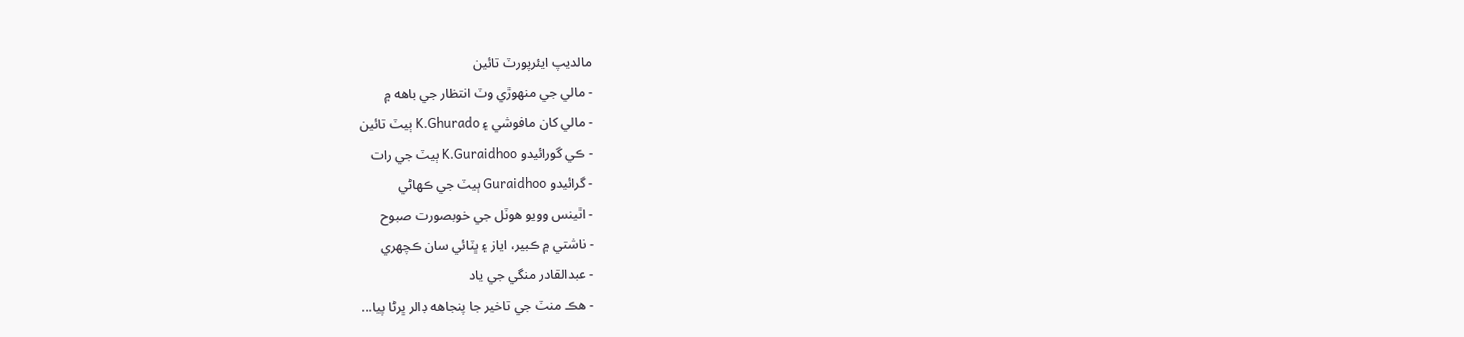مالديپ ايئرپورٽ تائين
- مالي جي منهوڙي وٽ انتظار جي باهه ۾
- مالي کان مافوشي ۽ K.Ghurado ٻيٽ تائين
- ڪي گورائيدو K.Guraidhoo ٻيٽ جي رات
- گرائيدو Guraidhoo ٻيٽ جي ڪهاڻي
- اٿينس وويو هوٽل جي خوبصورت صبوح
- ناشتي ۾ ڪبير، اياز ۽ ڀٽائي سان ڪچهري
- عبدالقادر منگي جي ياد
- هڪ منٽ جي تاخير جا پنجاهه ڊالر ڀرڻا پيا...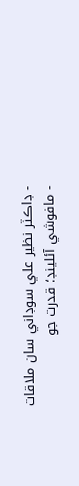- ڊاڪٽر نظير علي سوڊاني سان ملاقات
- مافوشي آئلينڊ؛ قدرت جو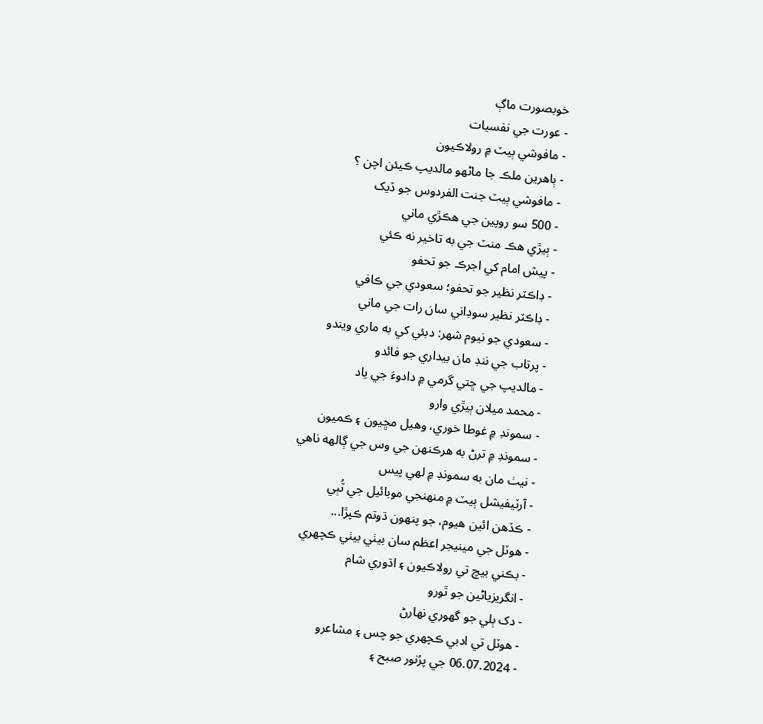خوبصورت ماڳ
- عورت جي نفسيات
- مافوشي ٻيٽ ۾ رولاڪيون
- ٻاهرين ملڪ جا ماڻهو مالديپ ڪيئن اچن ؟
- مافوشي ٻيٽ جنت الفردوس جو ڏيک
- 500 سو روپين جي هڪڙي ماني
- ٻيڙي هڪ منٽ جي به تاخير نه ڪئي
- پيش امام کي اجرڪ جو تحفو
- ڊاڪٽر نظير جو تحفو؛ سعودي جي ڪافي
- ڊاڪٽر نظير سوڊاني سان رات جي ماني
- سعودي جو نيوم شهر: دبئي کي به ماري ويندو
- پرتاب جي ننڊ مان بيداري جو فائدو
- مالديپ جي ڇتي گرمي ۾ دادوءَ جي ياد
- محمد ميلان ٻيڙي وارو
- سمونڊ ۾ غوطا خوري، وهيل مڇيون ۽ ڪميون
- سمونڊ ۾ ترڻ به هرڪنهن جي وس جي ڳالهه ناهي
- نيٺ مان به سمونڊ ۾ لهي پيس
- آرٽيفيشل ٻيٽ ۾ منهنجي موبائيل جي ٽُٻي
- ڪڏهن ائين هيوم، جو پنهون ڌوتم ڪپڙا...
- هوٽل جي مينيجر اعظم سان بيٺي بيٺي ڪچهري
- بڪني بيچ تي رولاڪيون ۽ اڌوري شام
- انگريزياڻين جو ٿورو
- دک ٻلي جو گهوري نهارڻ
- هوٽل تي ادبي ڪچهري جو چس ۽ مشاعرو
- 06.07.2024 جي پرُنور صبح ۽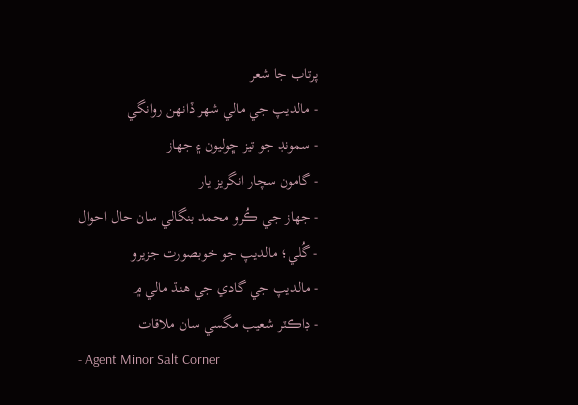پرتاب جا شعر
- مالديپ جي مالي شهر ڏانهن روانگي
- سمونڊ جو تيز ڇوليون ۽ جهاز
- گامون سچار انگريز يار
- جهاز جي ڪُرو محمد بنگالي سان حال احوال
- گُلي؛ مالديپ جو خوبصورت جزيرو
- مالديپ جي گادي جي هنڌ مالي ۾
- ڊاڪٽر شعيب مگسي سان ملاقات
- Agent Minor Salt Corner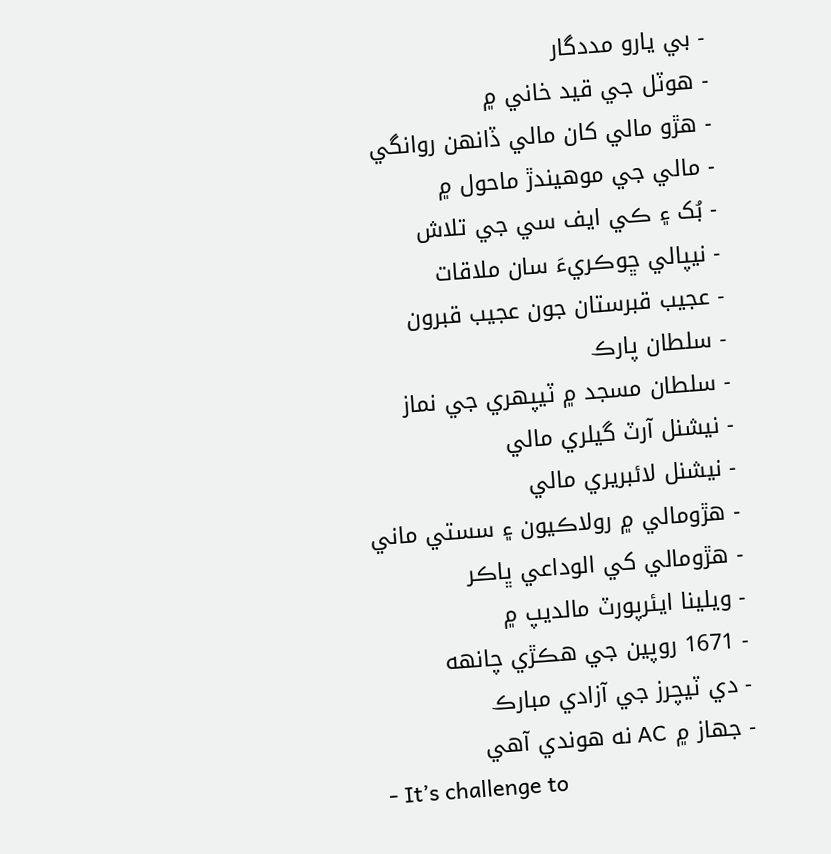- بي يارو مددگار
- هوٽل جي قيد خاني ۾
- هڙو مالي کان مالي ڏانهن روانگي
- مالي جي موهيندڙ ماحول ۾
- بُک ۽ ڪي ايف سي جي تلاش
- نيپالي ڇوڪريءَ سان ملاقات
- عجيب قبرستان جون عجيب قبرون
- سلطان پارڪ
- سلطان مسجد ۾ ٽيپهري جي نماز
- نيشنل آرٽ گيلري مالي
- نيشنل لائبريري مالي
- هڙومالي ۾ رولاڪيون ۽ سستي ماني
- هڙومالي کي الوداعي ڀاڪر
- ويلينا ايئرپورٽ مالديپ ۾
- 1671 روپين جي هڪڙي چانهه
- دي ٽيچرز جي آزادي مبارڪ
- جهاز ۾ AC نه هوندي آهي
- It’s challenge to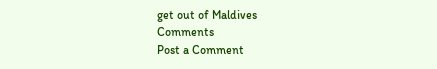get out of Maldives
Comments
Post a Comment